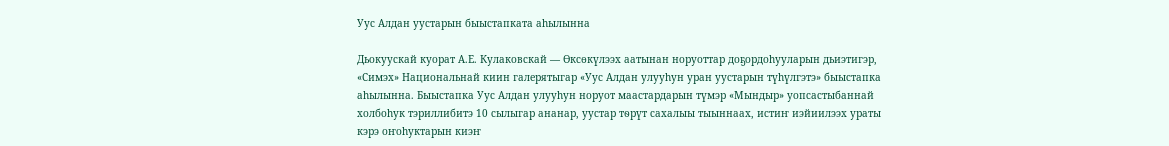Уус Алдан уустарын быыстапката аһылынна

Дьокуускай куорат А.Е. Кулаковскай — Өксөкүлээх аатынан норуоттар доҕордоhууларын дьиэтигэр, «Симэх» Национальнай киин галерятыгар «Уус Алдан улууhун уран уустарын түhүлгэтэ» быыстапка аhылынна. Быыстапка Уус Алдан улууhун норуот маастардарын түмэр «Мындыр» уопсастыбаннай холбоhук тэриллибитэ 10 сылыгар ананар, уустар тѳрүт сахалыы тыыннаах, истиҥ иэйиилээх ураты кэрэ оҥоhуктарын киэҥ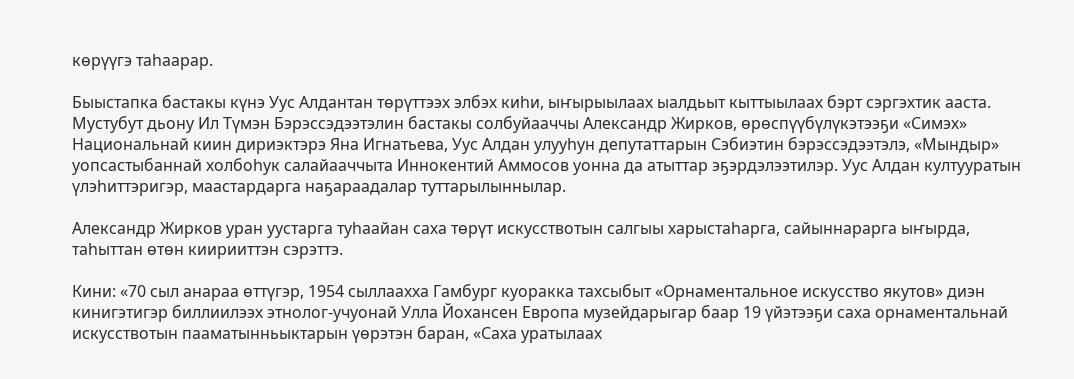кѳрүүгэ таhаарар.

Быыстапка бастакы күнэ Уус Алдантан тѳрүттээх элбэх киhи, ыҥырыылаах ыалдьыт кыттыылаах бэрт сэргэхтик ааста. Мустубут дьону Ил Түмэн Бэрэссэдээтэлин бастакы солбуйааччы Александр Жирков, өрөспүүбүлүкэтээҕи «Симэх» Национальнай киин дириэктэрэ Яна Игнатьева, Уус Алдан улууhун депутаттарын Сэбиэтин бэрэссэдээтэлэ, «Мындыр» уопсастыбаннай холбоhук салайааччыта Иннокентий Аммосов уонна да атыттар эҕэрдэлээтилэр. Уус Алдан култууратын үлэhиттэригэр, маастардарга наҕараадалар туттарылыннылар.

Александр Жирков уран уустарга туһаайан саха төрүт искусствотын салгыы харыстаһарга, сайыннарарга ыҥырда, таһыттан өтөн киирииттэн сэрэттэ.

Кини: «70 сыл анараа өттүгэр, 1954 сыллаахха Гамбург куоракка тахсыбыт «Орнаментальное искусство якутов» диэн кинигэтигэр биллиилээх этнолог-учуонай Улла Йохансен Европа музейдарыгар баар 19 үйэтээҕи саха орнаментальнай искусствотын пааматынньыктарын үѳрэтэн баран, «Саха уратылаах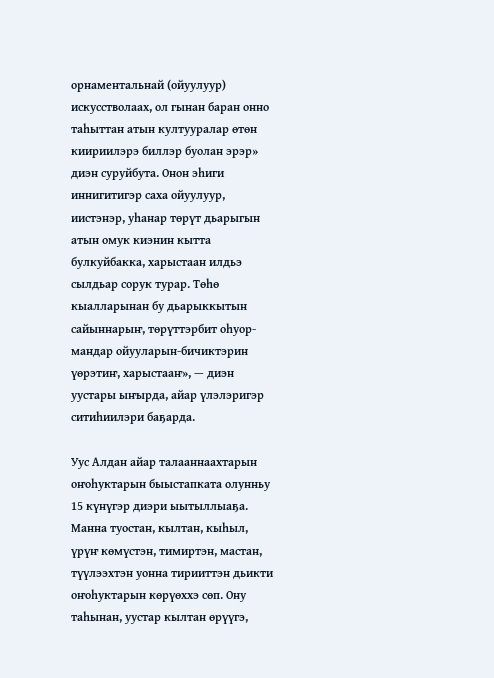орнаментальнай (ойуулуур) искусстволаах, ол гынан баран онно таhыттан атын култууралар ѳтѳн киириилэрэ биллэр буолан эрэр» диэн суруйбута. Онон эhиги иннигитигэр саха ойуулуур, иистэнэр, уһанар төрүт дьарыгын атын омук киэнин кытта булкуйбакка, харыстаан илдьэ сылдьар сорук турар. Тѳhѳ кыалларынан бу дьарыккытын сайыннарыҥ, тѳрүттэрбит оhуор-мандар ойууларын-бичиктэрин үѳрэтиҥ, харыстааҥ», — диэн уустары ыҥырда, айар үлэлэригэр ситиhиилэри баҕарда.

Уус Алдан айар талааннаахтарын оҥоhуктарын быыстапката олунньу 15 күнүгэр диэри ыытыллыаҕа. Манна туостан, кылтан, кыhыл, үрүҥ кѳмүстэн, тимиртэн, мастан, түүлээхтэн уонна тирииттэн дьикти оҥоhуктарын кѳрүѳххэ сѳп. Ону таhынан, уустар кылтан ѳрүүгэ,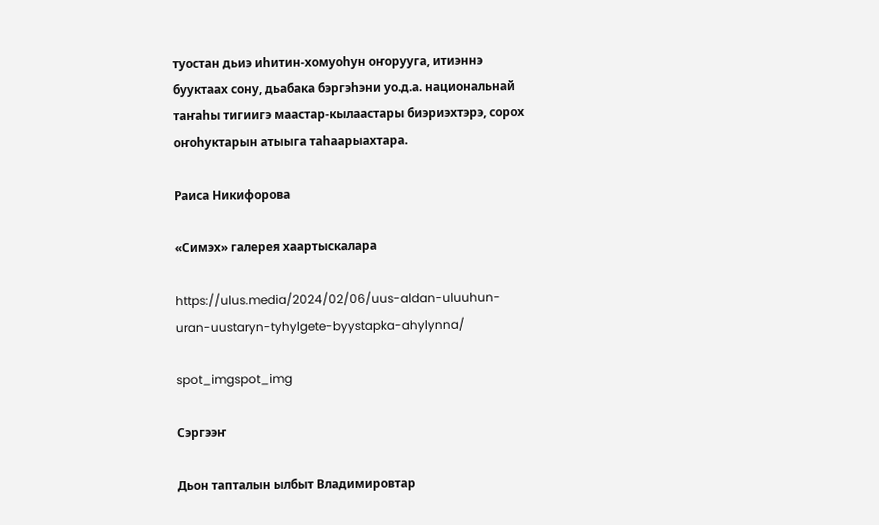туостан дьиэ иhитин-хомуоhун оҥорууга, итиэннэ бууктаах сону, дьабака бэргэhэни уо.д.а. национальнай таҥаhы тигиигэ маастар-кылаастары биэриэхтэрэ, сорох оҥоhуктарын атыыга таhаарыахтара.

Раиса Никифорова

«Симэх» галерея хаартыскалара

https://ulus.media/2024/02/06/uus-aldan-uluuhun-uran-uustaryn-tyhylgete-byystapka-ahylynna/

spot_imgspot_img

Сэргээҥ

Дьон тапталын ылбыт Владимировтар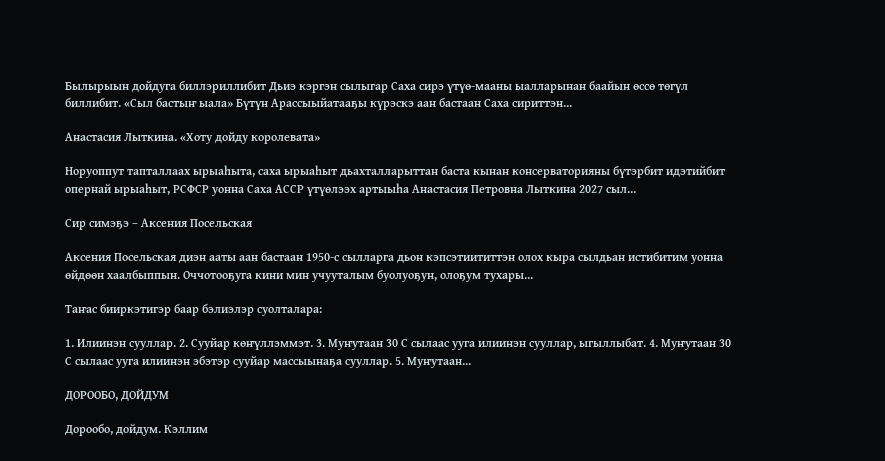Былырыын дойдуга биллэриллибит Дьиэ кэргэн сылыгар Саха сирэ үтүө-мааны ыалларынан баайын өссө төгүл биллибит. «Сыл бастыҥ ыала» Бүтүн Арассыыйатааҕы күрэскэ аан бастаан Саха сириттэн...

Анастасия Лыткина. «Хоту дойду королевата»

Норуоппут тапталлаах ырыаһыта, саха ырыаһыт дьахталларыттан баста кынан консерваторияны бүтэрбит идэтийбит опернай ырыаһыт, РСФСР уонна Саха АССР үтүөлээх артыыһа Анастасия Петровна Лыткина 2027 сыл...

Сир симэҕэ – Аксения Посельская

Аксения Посельская диэн ааты аан бастаан 1950-с сылларга дьон кэпсэтиититтэн олох кыра сылдьан истибитим уонна өйдөөн хаалбыппын. Оччотооҕуга кини мин учууталым буолуоҕун, олоҕум тухары...

Таҥас бииркэтигэр баар бэлиэлэр суолталара:

1. Илиинэн сууллар. 2. Сууйар көҥүллэммэт. 3. Муҥутаан 30 С сылаас ууга илиинэн сууллар, ыгыллыбат. 4. Муҥутаан 30 С сылаас ууга илиинэн эбэтэр сууйар массыынаҕа сууллар. 5. Муҥутаан...

ДОРООБО, ДОЙДУМ

Дорообо, дойдум. Кэллим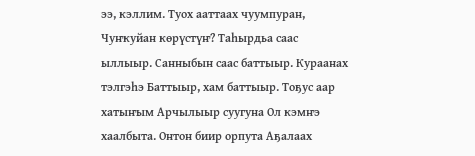ээ, кэллим. Туох ааттаах чуумпуран, Чуҥкуйан көрүстүҥ? Таһырдьа саас ыллыыр. Санныбын саас баттыыр. Кураанах тэлгэһэ Баттыыр, хам баттыыр. Тоҕус аар хатыҥым Арчылыыр суугуна Ол кэмҥэ хаалбыта. Онтон биир орпута Аҕалаах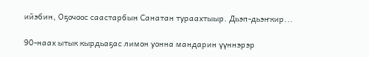ийэбин, Оҕочоос саастарбын Санатан тураахтыыр. Дьэп-дьэҥкир...

90-наах ытык кырдьаҕас лимон уонна мандарин үүннэрэр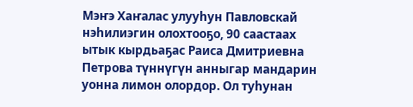Мэҥэ Хаҥалас улууһун Павловскай нэһилиэгин олохтооҕо, 90 саастаах ытык кырдьаҕас Раиса Дмитриевна Петрова түннүгүн анныгар мандарин уонна лимон олордор. Ол туһунан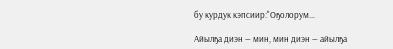бу курдук кэпсиир:"Оҕолорум...

Айылҕа диэн — мин, мин диэн — айылҕа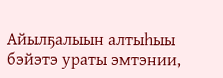Айылҕалыын алтыһыы бэйэтэ ураты эмтэнии,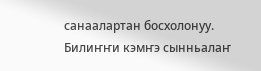санаалартан босхолонуу. Билиҥҥи кэмҥэ сынньалаҥ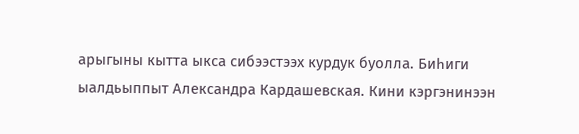арыгыны кытта ыкса сибээстээх курдук буолла. Биһиги ыалдьыппыт Александра Кардашевская. Кини кэргэнинээн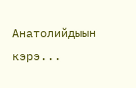Анатолийдыын кэрэ...